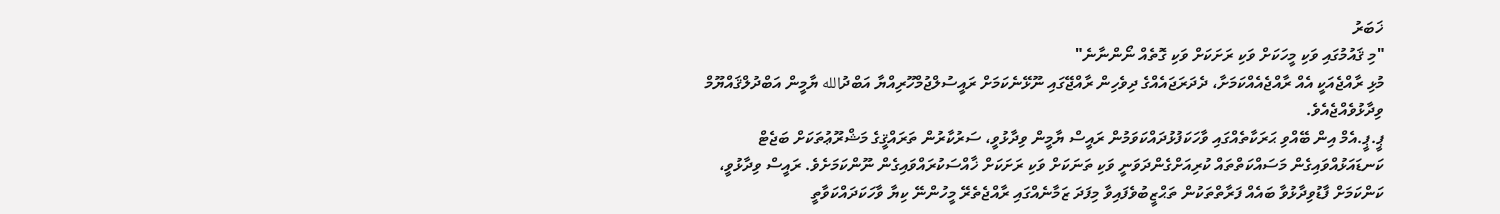ޚަބަރު
"މި ޤައުމުގައި ވަކި މީހަކަށް ވަކި ރަށަކަށް ވަކި ގޮތެއް ނޯންނާނެ"
މުޅި ރާއްޖެއަކީ އެއް ރާއްޖެއެއްކަމަށާ، ދެދަރަޖައެއްގެ ދިވެހިން ރާއްޖޭގައި ނޫޅޭނެކަމަށް ރައީސުލްޖުމްހޫރިއްޔާ އަބްދުالله ޔާމީން އަބްދުލްޤައްޔޫމް ވިދާޅުވެއްޖެއެވެ.
ޕީ.ޕީ.އެމް އިން ބޭއްވި ޙަރަކާތެއްގައި ވާހަކަފުޅުދައްކަވަމުން ރައީސް ޔާމީން ވިދާޅުވީ، ސަރުކާރުން ތަރައްޤީގެ މަޝްރޫޢުތަކަށް ބަޖެޓް ކަނޑައަޅުއްވައިގެން މަސައްކަތްތައް ކުރިއަށްގެންދަވަނީ ވަކި ތަނަކަށް ވަކި ރަށަކަށް ޚާއްސަކުރައްވައިގެން ނޫންކަމަށެވެ. ރައީސް ވިދާޅުވީ، ކަންކަމަށް ފާޑުވިދާޅުވާ ބައެއް ފަރާތްތަކުން ތަޙްޒީބުވެފައިވާ މިފަދަ ޒަމާނެއްގައި ރާއްޖެތެރޭ މީހުންނޭ ކިޔާ ވާހަކަދައްކަވާތީ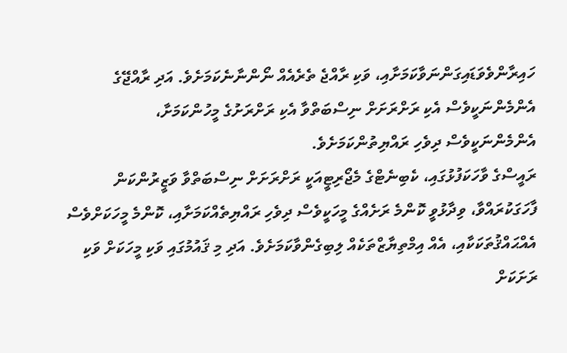ހައިރާންވެވަޑައިގަންނަވާކަމަށާއި، ވަކި ރާއްޖެ ތެރެއެއް ނޯންނާނެކަމަށެވެ. އަދި ރާއްޖޭގެ އެންމެންނަކީވެސް އެކި ރަށްރަށަށް ނިސްބަތްވާ އެކި ރަށްރަށުގެ މީހުންކަމަށާ، އެންމެންނަކީވެސް ދިވެހި ރައްޔިތުންކަމަށެވެ.
ރައީސްގެ ވާހަކަފުޅުގައި، ކެބިނެޓްގެ މެޖޯރިޓީއަކީ ރަށްރަށަށް ނިސްބަތްވާ ވަޒީރުންކަން ފާހަގަކުރައްވާ، ވިދާޅުވީ ކޮންމެ ރަށެއްގެ މީހަކީވެސް ދިވެހި ރައްޔިތެއްކަމަށާއި، ކޮންމެ މީހަކަށްވެސް އެއްޙައްޤުތަކަކާއި، އެއް އިމްތިޔާޒްތަކެއް ލިބިގެންވާކަމަށެވެ. އަދި މި ޤައުމުގައި ވަކި މީހަކަށް ވަކި ރަށަކަށް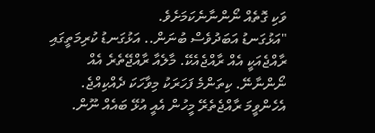ވަކި ގޮތެއް ނޯންނާނެކަމަށެވެ.
"އަޅުގަނޑު އަބަދުވެސް ބުނަން.. އަޅުގަނޑު ކުރިމަތީގައި ރާއްޖެއަކީ އެއް ރާއްޖެއެކޭ. މާލެއާ ރާއްޖޭތެރެ އެއް ނޯންނާނޭ. ކިތަންމެ ފަހަރަކު މިވާހަކަ ދެއްކިއްޖެ. އެހެންވީމަ ރާއްޖެތެރޭ މީހުން އެއީ އުޅޭ ބައެއް ނޫން.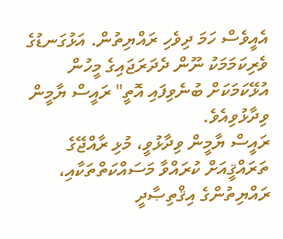އެއީވެސް ހަމަ ދިވެހި ރައްޔިތުން. އަޅުގަނޑުގެ ވެރިކަމަމަކު ނޫން ދެދަރަޖައިގެ މީހުން އުޅޭކަމަކަށް ބުނެވިފައި އޮތީ" ރައީސް ޔާމީން ވިދާޅުވިއެވެ.
ރައީސް ޔާމީން ވިދާޅުވީ، މުޅި ރާއްޖޭގެ ތަރައްޤީއަށް ކުރައްވާ މަސައްކަތްތަކާއި، ރައްޔިތުންގެ އިޤްތިޞާދީ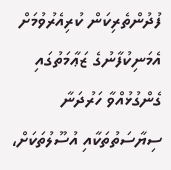ފުދުންތެރިކަން ކުރިއެރުވުމަށް އެމަނިކުފާނުގެ ޒަޢާމަތުގައި ގެންގުޅުއްވާ ހަރުދަނާ ސިޔާސަތުތަކާއި އުސޫލުތަކަށް،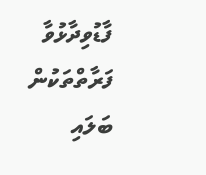ފާޑުވިދާޅުވާ ފަރާތްތަކުން ބަލައި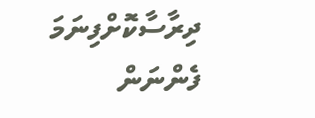ދިރާސާކޮށްފިނަމަ ފެންނަން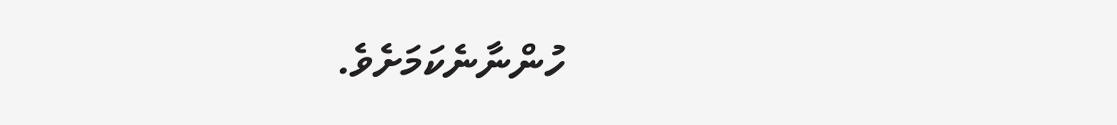ހުންނާނެކަމަށެވެ.